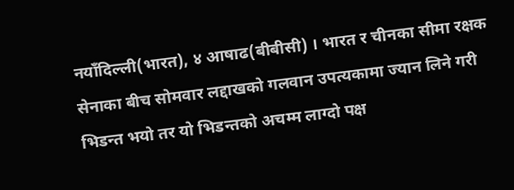नयाँदिल्ली(भारत), ४ आषाढ(बीबीसी) । भारत र चीनका सीमा रक्षक सेनाका बीच सोमवार लद्दाखको गलवान उपत्यकामा ज्यान लिने गरी भिडन्त भयो तर यो भिडन्तको अचम्म लाग्दो पक्ष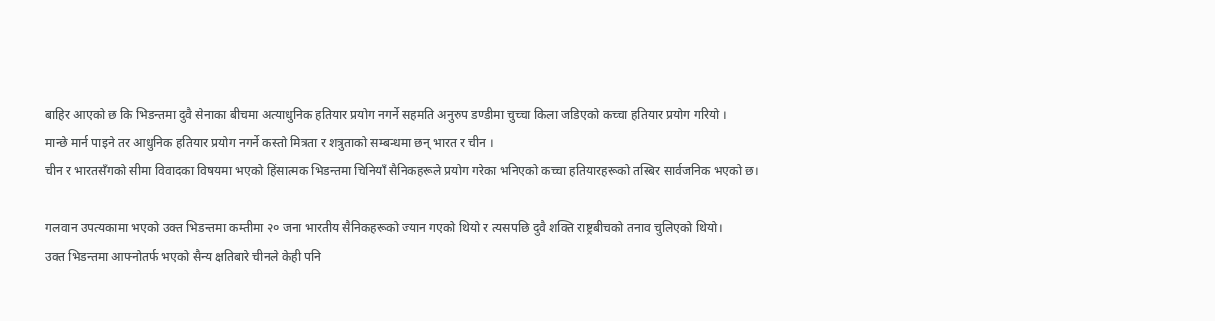बाहिर आएको छ कि भिडन्तमा दुवै सेनाका बीचमा अत्याधुनिक हतियार प्रयोग नगर्ने सहमति अनुरुप डण्डीमा चुच्चा किला जडिएको कच्चा हतियार प्रयोग गरियो ।
मान्छे मार्न पाइने तर आधुनिक हतियार प्रयोग नगर्ने कस्तो मित्रता र शत्रुताको सम्बन्धमा छन् भारत र चीन ।
चीन र भारतसँगको सीमा विवादका विषयमा भएको हिंसात्मक भिडन्तमा चिनियाँ सैनिकहरूले प्रयोग गरेका भनिएको कच्चा हतियारहरूको तस्बिर सार्वजनिक भएको छ।

गलवान उपत्यकामा भएको उक्त भिडन्तमा कम्तीमा २० जना भारतीय सैनिकहरूको ज्यान गएको थियो र त्यसपछि दुवै शक्ति राष्ट्रबीचको तनाव चुलिएको थियो।
उक्त भिडन्तमा आफ्नोतर्फ भएको सैन्य क्षतिबारे चीनले केही पनि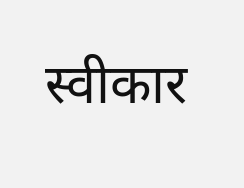स्वीकार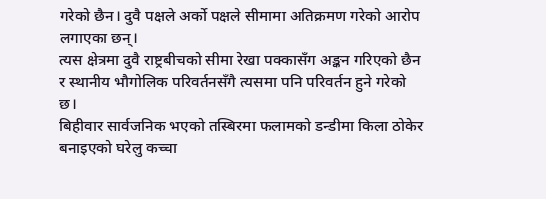गरेको छैन। दुवै पक्षले अर्को पक्षले सीमामा अतिक्रमण गरेको आरोप लगाएका छन्।
त्यस क्षेत्रमा दुवै राष्ट्रबीचको सीमा रेखा पक्कासँग अङ्कन गरिएको छैन र स्थानीय भौगोलिक परिवर्तनसँगै त्यसमा पनि परिवर्तन हुने गरेको छ।
बिहीवार सार्वजनिक भएको तस्बिरमा फलामको डन्डीमा किला ठोकेर बनाइएको घरेलु कच्चा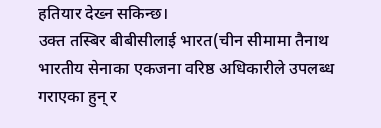हतियार देख्न सकिन्छ।
उक्त तस्बिर बीबीसीलाई भारत(चीन सीमामा तैनाथ भारतीय सेनाका एकजना वरिष्ठ अधिकारीले उपलब्ध गराएका हुन् र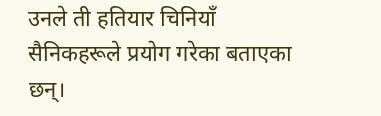उनले ती हतियार चिनियाँ सैनिकहरूले प्रयोग गरेका बताएका छन्।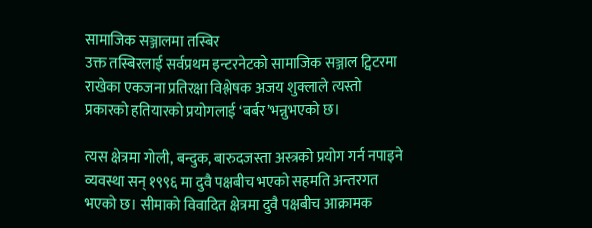सामाजिक सञ्जालमा तस्बिर
उक्त तस्बिरलाई सर्वप्रथम इन्टरनेटको सामाजिक सञ्जाल ट्विटरमा राखेका एकजना प्रतिरक्षा विश्लेषक अजय शुक्लाले त्यस्तो प्रकारको हतियारको प्रयोगलाई ‘बर्बर’भन्नुभएको छ।

त्यस क्षेत्रमा गोली, बन्दुक, बारुदजस्ता अस्त्रको प्रयोग गर्न नपाइने व्यवस्था सन् १९९६ मा दुवै पक्षबीच भएको सहमति अन्तरगत भएको छ। सीमाको विवादित क्षेत्रमा दुवै पक्षबीच आक्रामक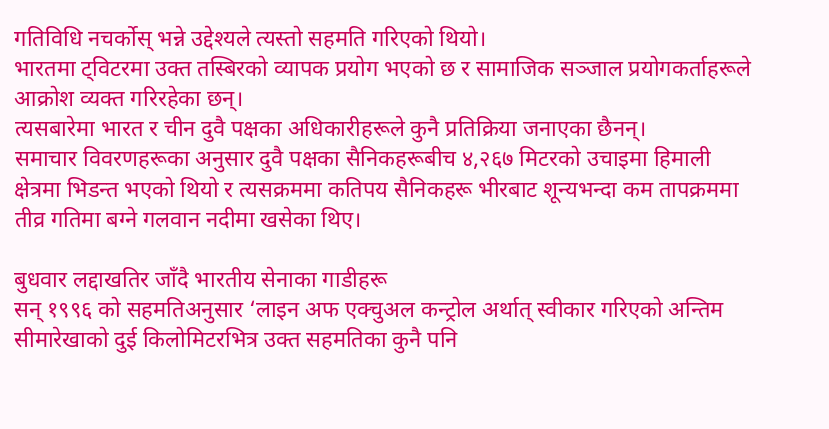गतिविधि नचर्कोस् भन्ने उद्देश्यले त्यस्तो सहमति गरिएको थियो।
भारतमा ट्विटरमा उक्त तस्बिरको व्यापक प्रयोग भएको छ र सामाजिक सञ्जाल प्रयोगकर्ताहरूले आक्रोश व्यक्त गरिरहेका छन्।
त्यसबारेमा भारत र चीन दुवै पक्षका अधिकारीहरूले कुनै प्रतिक्रिया जनाएका छैनन्।
समाचार विवरणहरूका अनुसार दुवै पक्षका सैनिकहरूबीच ४,२६७ मिटरको उचाइमा हिमाली क्षेत्रमा भिडन्त भएको थियो र त्यसक्रममा कतिपय सैनिकहरू भीरबाट शून्यभन्दा कम तापक्रममा तीव्र गतिमा बग्ने गलवान नदीमा खसेका थिए।

बुधवार लद्दाखतिर जाँदै भारतीय सेनाका गाडीहरू
सन् १९९६ को सहमतिअनुसार ‘लाइन अफ एक्चुअल कन्ट्रोल अर्थात् स्वीकार गरिएको अन्तिम सीमारेखाको दुई किलोमिटरभित्र उक्त सहमतिका कुनै पनि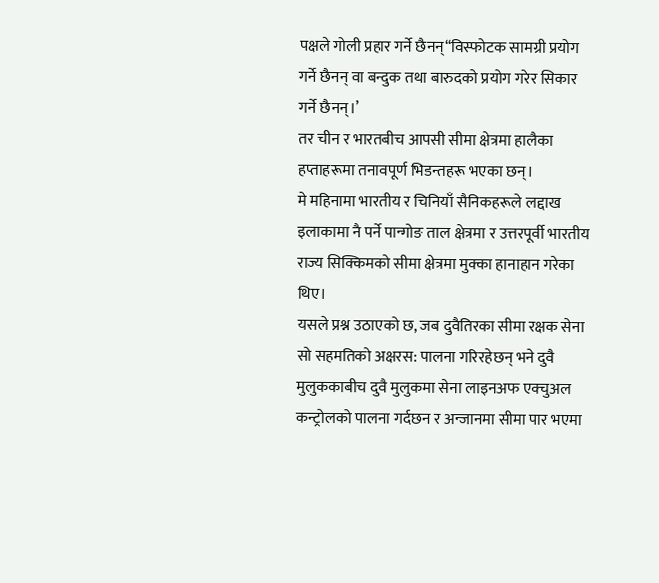पक्षले गोली प्रहार गर्ने छैनन्‘‘विस्फोटक सामग्री प्रयोग गर्ने छैनन् वा बन्दुक तथा बारुदको प्रयोग गरेर सिकार गर्ने छैनन्।’
तर चीन र भारतबीच आपसी सीमा क्षेत्रमा हालैका हप्ताहरूमा तनावपूर्ण भिडन्तहरू भएका छन्।
मे महिनामा भारतीय र चिनियाँ सैनिकहरूले लद्दाख इलाकामा नै पर्ने पान्गोङ ताल क्षेत्रमा र उत्तरपूर्वी भारतीय राज्य सिक्किमको सीमा क्षेत्रमा मुक्का हानाहान गरेका थिए।
यसले प्रश्न उठाएको छ, जब दुवैतिरका सीमा रक्षक सेना सो सहमतिको अक्षरस: पालना गरिरहेछन् भने दुवै मुलुककाबीच दुवै मुलुकमा सेना लाइनअफ एक्चुअल कन्ट्रोलको पालना गर्दछन र अन्जानमा सीमा पार भएमा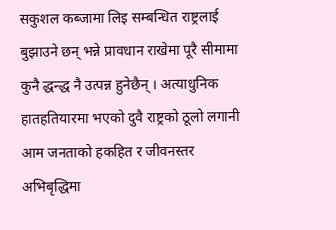सकुशल कब्जामा लिइ सम्बन्धित राष्ट्रलाई बुझाउने छन् भन्ने प्रावधान राखेमा पूरै सीमामा कुनै द्धन्द्ध नै उत्पन्न हुनेछैन् । अत्याधुनिक हातहतियारमा भएको दुवै राष्ट्रको ठूलो लगानी आम जनताको हकहित र जीवनस्तर अभिबृद्धिमा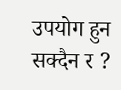उपयोग हुन सक्दैन र ?